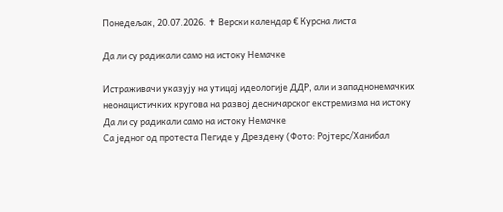Понедељак, 20.07.2026. ✝ Верски календар € Курсна листа

Да ли су радикали само на истоку Немачке

Истраживачи указују на утицај идеологије ДДР, али и западнонемачких неонацистичких кругова на развој десничарског екстремизма на истоку
Да ли су радикали само на истоку Немачке
Са једног од протеста Пегиде у Дрездену (Фото: Ројтерс/Ханибал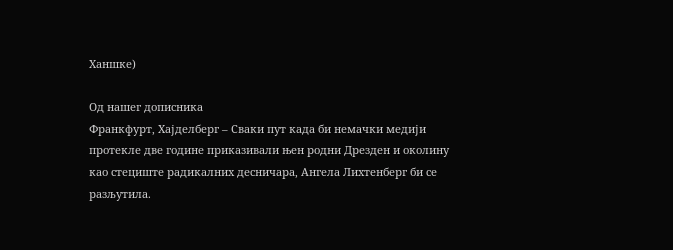Ханшке)

Од нашег дописника
Франкфурт, Хајделберг – Сваки пут када би немачки медији протекле две године приказивали њен родни Дрезден и околину као стециште радикалних десничара, Ангела Лихтенберг би се разљутила.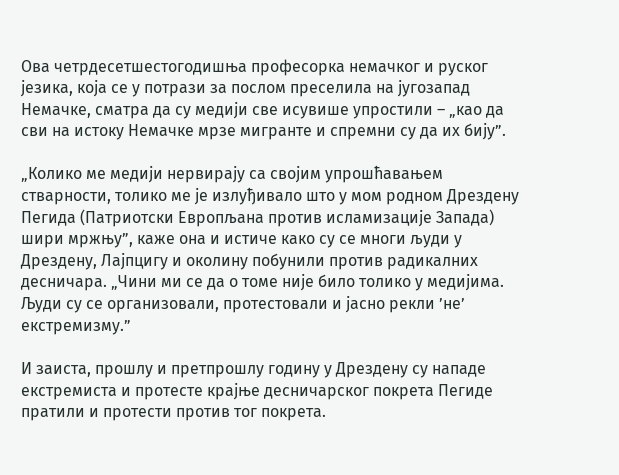Ова четрдесетшестогодишња професорка немачког и руског језика, која се у потрази за послом преселила на југозапад Немачке, сматра да су медији све исувише упростили – „као да сви на истоку Немачке мрзе мигранте и спремни су да их бију”.

„Колико ме медији нервирају са својим упрошћавањем стварности, толико ме је излуђивало што у мом родном Дрездену Пегида (Патриотски Европљана против исламизације Запада) шири мржњу”, каже она и истиче како су се многи људи у Дрездену, Лајпцигу и околину побунили против радикалних десничара. „Чини ми се да о томе није било толико у медијима. Људи су се организовали, протестовали и јасно рекли ’не’ екстремизму.”

И заиста, прошлу и претпрошлу годину у Дрездену су нападе екстремиста и протесте крајње десничарског покрета Пегиде пратили и протести против тог покрета.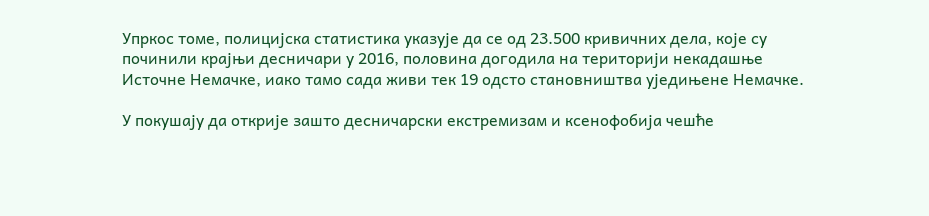Упркос томе, полицијска статистика указује да се од 23.500 кривичних дела, које су починили крајњи десничари у 2016, половина догодила на територији некадашње Источне Немачке, иако тамо сада живи тек 19 одсто становништва уједињене Немачке.

У покушају да открије зашто десничарски екстремизам и ксенофобија чешће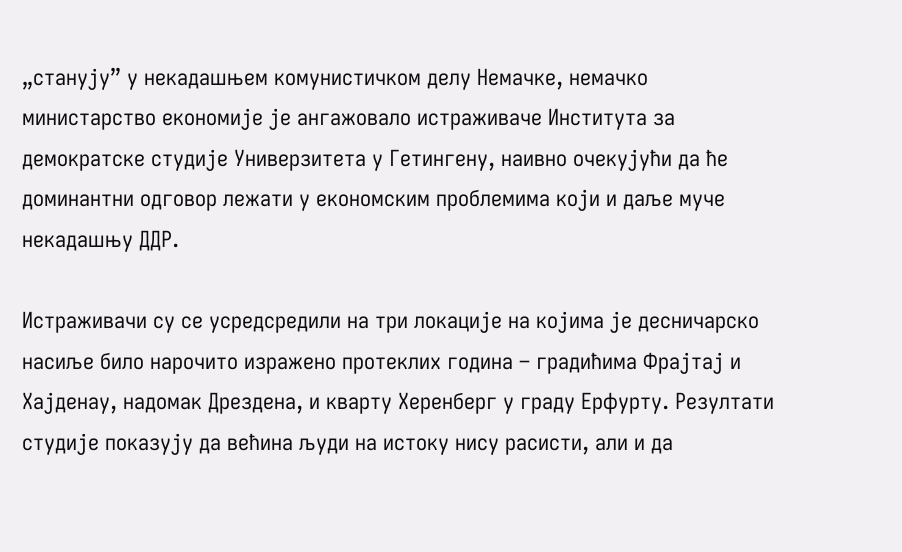„станују” у некадашњем комунистичком делу Немачке, немачко министарство економије је ангажовало истраживаче Института за демократске студије Универзитета у Гетингену, наивно очекујући да ће доминантни одговор лежати у економским проблемима који и даље муче некадашњу ДДР.

Истраживачи су се усредсредили на три локације на којима је десничарско насиље било нарочито изражено протеклих година – градићима Фрајтај и Хајденау, надомак Дрездена, и кварту Херенберг у граду Ерфурту. Резултати студије показују да већина људи на истоку нису расисти, али и да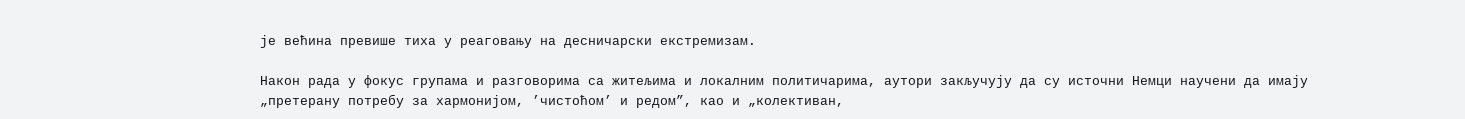је већина превише тиха у реаговању на десничарски екстремизам.

Након рада у фокус групама и разговорима са житељима и локалним политичарима, аутори закључују да су источни Немци научени да имају „претерану потребу за хармонијом, ’чистоћом’ и редом”, као и „колективан,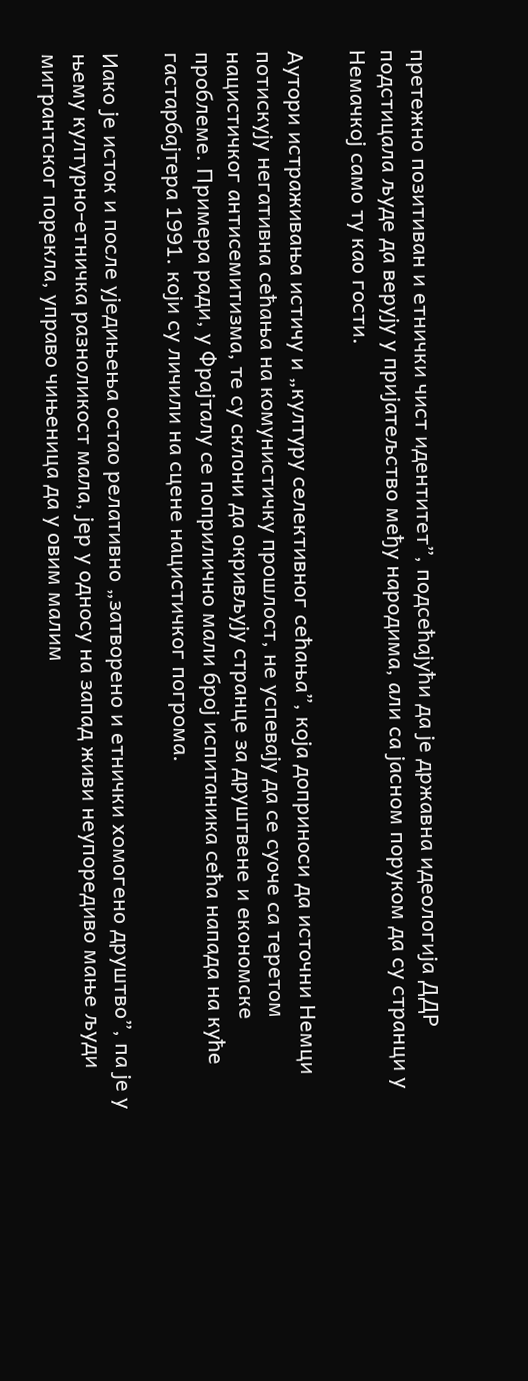претежно позитиван и етнички чист идентитет”, подсећајући да је државна идеологија ДДР подстицала људе да верују у пријатељство међу народима, али са јасном поруком да су странци у Немачкој само ту као гости.

Аутори истраживања истичу и „културу селективног сећања”, која доприноси да источни Немци потискују негативна сећања на комунистичку прошлост, не успевају да се суоче са теретом нацистичког антисемитизма, те су склони да окривљују странце за друштвене и економске проблеме. Примера ради, у Фрајталу се поприлично мали број испитаника сећа напада на куће гастарбајтера 1991. који су личили на сцене нацистичког погрома.

Иако је исток и после уједињења остао релативно „затворено и етнички хомогено друштво”, па је у њему културно-етничка разноликост мала, јер у односу на запад живи неупоредиво мање људи мигрантског порекла, управо чињеница да у овим малим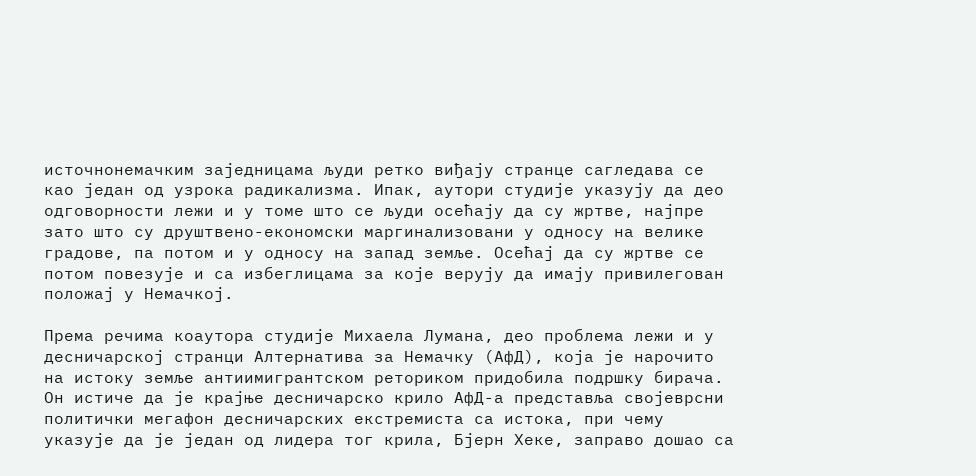источнонемачким заједницама људи ретко виђају странце сагледава се као један од узрока радикализма. Ипак, аутори студије указују да део одговорности лежи и у томе што се људи осећају да су жртве, најпре зато што су друштвено-економски маргинализовани у односу на велике градове, па потом и у односу на запад земље. Осећај да су жртве се потом повезује и са избеглицама за које верују да имају привилегован положај у Немачкој.

Према речима коаутора студије Михаела Лумана, део проблема лежи и у десничарској странци Алтернатива за Немачку (АфД), која је нарочито на истоку земље антиимигрантском реториком придобила подршку бирача. Он истиче да је крајње десничарско крило АфД-а представља својеврсни политички мегафон десничарских екстремиста са истока, при чему указује да је један од лидера тог крила, Бјерн Хеке, заправо дошао са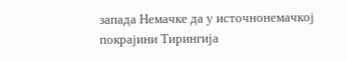запада Немачке да у источнонемачкој покрајини Тирингија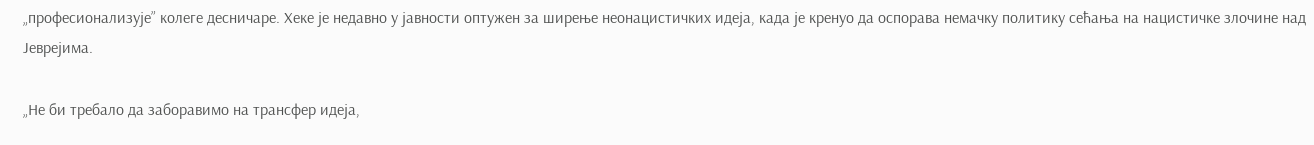„професионализује” колеге десничаре. Хеке је недавно у јавности оптужен за ширење неонацистичких идеја, када је кренуо да оспорава немачку политику сећања на нацистичке злочине над Јеврејима.

„Не би требало да заборавимо на трансфер идеја,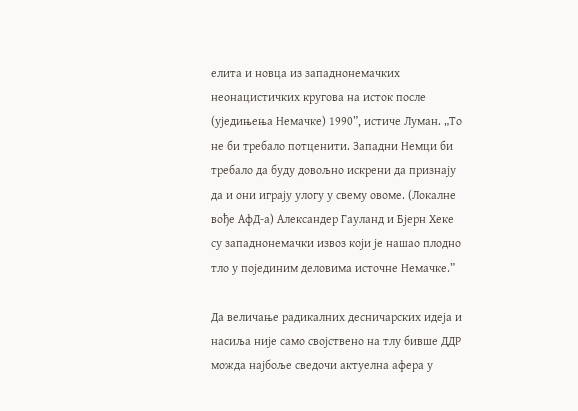елита и новца из западнонемачких неонацистичких кругова на исток после (уједињења Немачке) 1990”, истиче Луман. „То не би требало потценити. Западни Немци би требало да буду довољно искрени да признају да и они играју улогу у свему овоме. (Локалне вође АфД-а) Александер Гауланд и Бјерн Хеке су западнонемачки извоз који је нашао плодно тло у појединим деловима источне Немачке.”

Да величање радикалних десничарских идеја и насиља није само својствено на тлу бивше ДДР можда најбоље сведочи актуелна афера у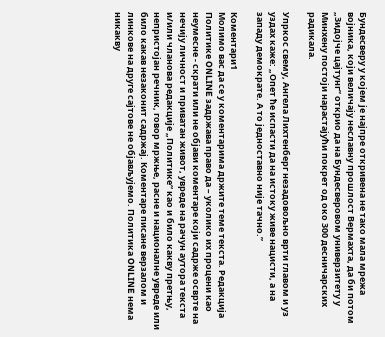Бундесверу у којем је најпре откривена не тако мала мрежа војника, који величају неславну прошлост Вермахта, да би потом „Зидојче цајтунг” открио да на Бундесверовом универзитету у Минхену постоји нарастајући покрет од око 300 десничарских радикала.

Упркос свему, Ангела Лихтенберг незадовољно врти главом и уз уздах каже: „Опет ће испасти да на истоку живе нацисти, а на западу демократе. А то једноставно није тачно.”

Коментари1
Молимо вас да се у коментарима држите теме текста. Редакција Политике ONLINE задржава право да – уколико их процени као неумесне - скрати или не објави коментаре који садрже осврте на нечију личност и приватан живот, увреде на рачун аутора текста и/или чланова редакције „Политике“ као и било какву претњу, непристојан речник, говор мржње, расне и националне увреде или било какав незаконит садржај. Коментаре писане верзалом и линкове на друге сајтове не објављујемо. Политика ONLINE нема никакву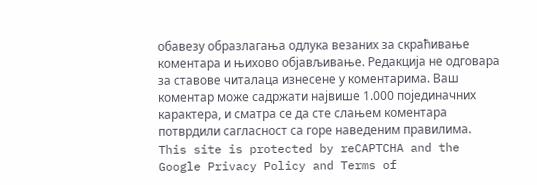обавезу образлагања одлука везаних за скраћивање коментара и њихово објављивање. Редакција не одговара за ставове читалаца изнесене у коментарима. Ваш коментар може садржати највише 1.000 појединачних карактера, и сматра се да сте слањем коментара потврдили сагласност са горе наведеним правилима.
This site is protected by reCAPTCHA and the Google Privacy Policy and Terms of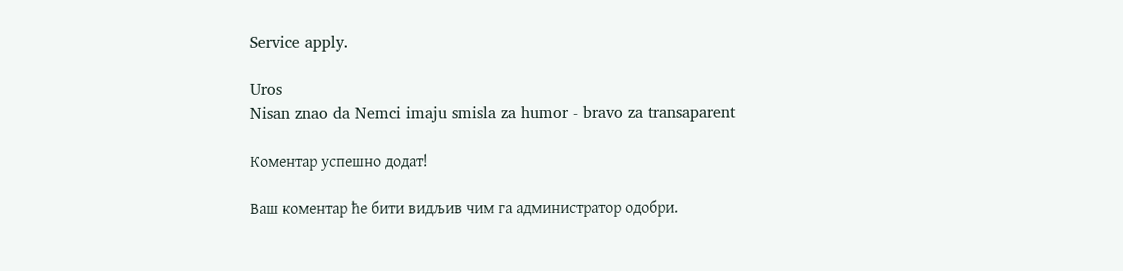Service apply.

Uros
Nisan znao da Nemci imaju smisla za humor - bravo za transaparent

Комeнтар успeшно додат!

Ваш комeнтар ћe бити видљив чим га администратор одобри.